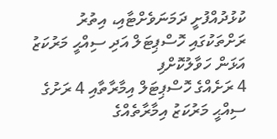ކުޅުދުއްފުށީ ދަމަނަވެށްޓާއި، އިތުރު ރަށްތަކުގައި ހޮސްޕިޓަލް އަދި ސިއްޙީ މަރުކަޒު އަޅަން ހަވާލުކޮށްފި
4 ރަށެއްގެ ހޮސްޕިޓަލް އިމާރާތާއި 4 ރަށުގެ ސިއްޙީ މަރުކަޒު އިމާރާތެއްގެ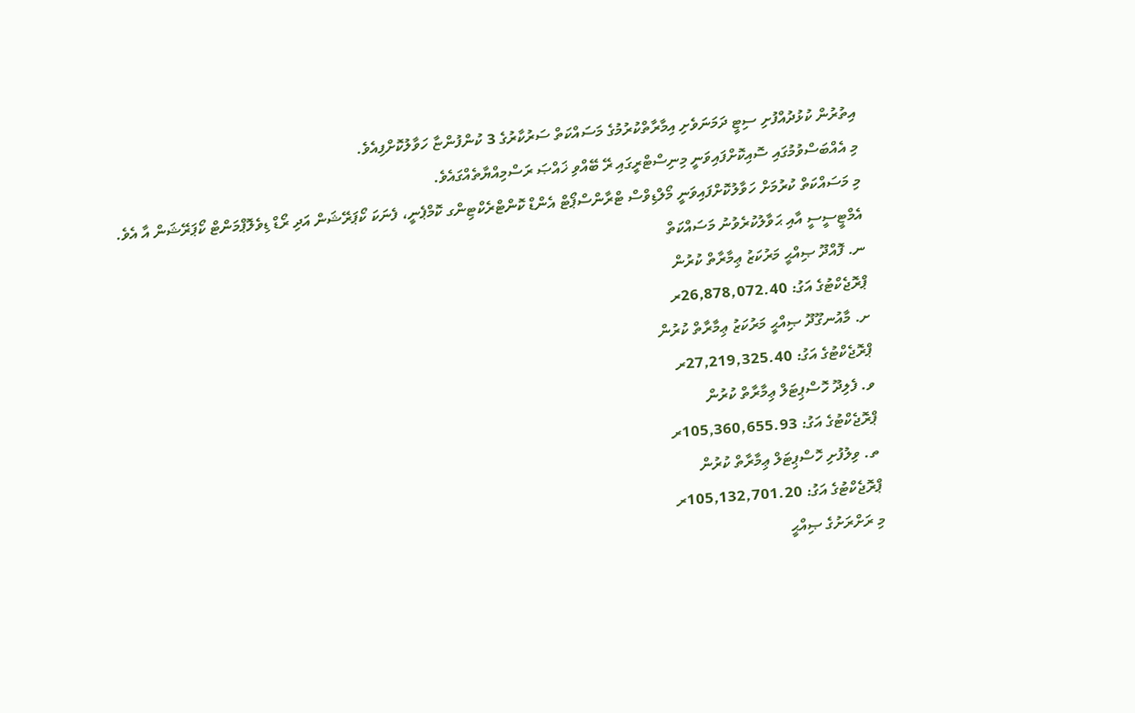އިތުރުން ކުޅުދުއްފުށި ސިޓީ ދަމަނަވެށި އިމާރާތްކުރުމުގެ މަސައްކަތް ސަރުކާރުގެ 3 ކުންފުންޏާ ހަވާލުކޮށްފިއެވެ.
މި އެއްބަސްވުމުގައި ސޮއިކޮށްފައިވަނީ މިނިސްޓްރީގައި ރޭ ބޭއްވި ޚައްޞަ ރަސްމިއްޔާތެއްގައެވެ.
މި މަސައްކަތް ކުރުމަށް ހަވާލުކޮށްފައިވަނީ މޯލްޑިވްސް ޓްރާންސްޕޯޓް އެންޑް ކޮންޓްރެކްޓިންގ ކޮމްޕެނީ، ފެނަކަ ކޯޕަރޭޝަން އަދި ރޯޑް ޑިވެލޮޕްމަންޓް ކޯޕަރޭޝަން އާ އެވެ.
އެމްޓީސީސީ އާއި ޙަވާލުކުރެވުނު މަސައްކަތް
ނ. ފޮއްދޫ ޞިއްޙީ މަރުކަޒު ޢިމާރާތް ކުރުން
ޕްރޮޖެކްޓުގެ އަގު: 26,878,072.40ރ
ށ. މާއުނގޫދޫ ޞިއްޙީ މަރުކަޒު ޢިމާރާތް ކުރުން
ޕްރޮޖެކްޓުގެ އަގު: 27,219,325.40ރ
ވ. ފެލިދޫ ހޮސްޕިޓަލް ޢިމާރާތް ކުރުން
ޕްރޮޖެކްޓުގެ އަގު: 105,360,655.93ރ
ތ. ވިލުފުށި ހޮސްޕިޓަލް ޢިމާރާތް ކުރުން
ޕްރޮޖެކްޓުގެ އަގު: 105,132,701.20ރ
މި ރަށްރަށުގެ ޞިއްޙީ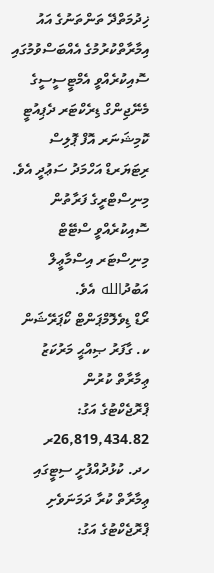ޚިދުމަތްދޭ ތަންތަނުގެ އައު އިމާރާތްކުރުމުގެ އެއްބަސްވުމުގައި ސޮއިކުރެއްވީ އެމްޓީސީސީގެ މެނޭޖިންގް ޑިރެކްޓަރ ދެޕިއުޓީ ކޮމިޝަނަރ އޮފް ޕޮލިސް ރިޓަޔަރޑް އަހްމަދު ސަޢުދީ އެވެ. މިނިސްޓްރީގެ ފަރާތުން ސޮއިކުރެއްވީ ސްޓޭޓް މިނިސްޓަރ އިސްމާޢީލް އަބުދުالله އެވެ.
ރޯޑް ޑިވެލޮމްޕަންޓް ކޯޕަރޭޝަން
ކ. ގާފަރު ޞިއްޙީ މަރުކަޒު ޢިމާރާތް ކުރުން
ޕްރޮޖެކްޓުގެ އަގު: 26,819,434.82ރ
ހދ. ކުޅުދުއްފުށީ ސިޓީގައި ޢިމާރާތް ކުރާ ދަމަނަވެށި
ޕްރޮޖެކްޓުގެ އަގު: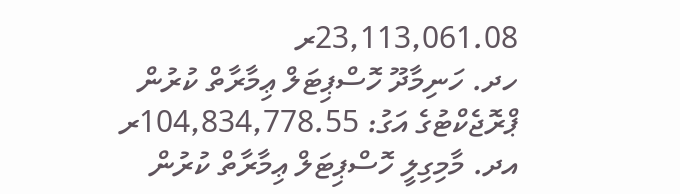23,113,061.08ރ
ހދ. ހަނިމާދޫ ހޮސްޕިޓަލް ޢިމާރާތް ކުރުން
ޕްރޮޖެކްޓުގެ އަގު: 104,834,778.55ރ
އދ. މާމިގިލީ ހޮސްޕިޓަލް ޢިމާރާތް ކުރުން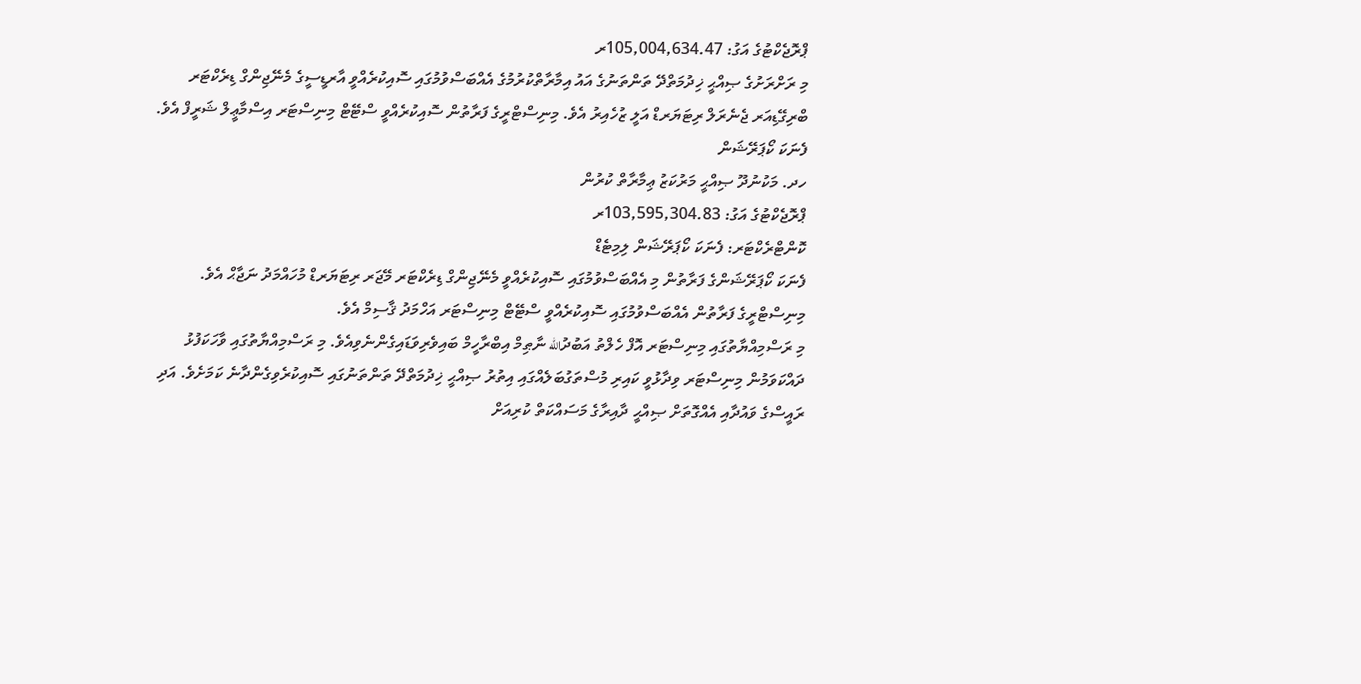ޕްރޮޖެކްޓުގެ އަގު: 105,004,634.47ރ
މި ރަށްރަށުގެ ޞިއްޙީ ޚިދުމަތްދޭ ތަންތަނުގެ އައު އިމާރާތްކުރުމުގެ އެއްބަސްވުމުގައި ސޮއިކުރެއްވީ އާރޑީސީގެ މެނޭޖިންގް ޑިރެކްޓަރ ބްރިގޭޑިއަރ ޖެނެރަލް ރިޓަޔަރޑް އަލީ ޒުހެއިރު އެވެ. މިނިސްޓްރީގެ ފަރާތުން ސޮއިކުރެއްވީ ސްޓޭޓް މިނިސްޓަރ އިސްމާޢީލް ޝަރީފް އެވެ.
ފެނަކަ ކޯޕަރޭޝަން
ހދ. މަކުނުދޫ ޞިއްޙީ މަރުކަޒު ޢިމާރާތް ކުރުން
ޕްރޮޖެކްޓުގެ އަގު: 103,595,304.83ރ
ކޮންޓްރެކްޓަރ: ފެނަކަ ކޯޕަރޭޝަން ލިމިޓެޑް
ފެނަކަ ކޯޕަރޭޝަންގެ ފަރާތުން މި އެއްބަސްވުމުގައި ސޮއިކުރެއްވީ މެނޭޖިންގް ޑިރެކްޓަރ މޭޖަރ ރިޓަޔަރޑް މުހައްމަދު ނަޖާޙް އެވެ. މިނިސްޓްރީގެ ފަރާތުން އެއްބަސްވުމުގައި ސޮއިކުރެއްވީ ސްޓޭޓް މިނިސްޓަރ އަހްމަދު ޤާސިމް އެވެ.
މި ރަސްމިއްޔާތުގައި މިނިސްޓަރ އޮފް ހެލްތު އަބުދުالله ނާޠިމް އިބްރާހީމް ބައިވެރިވަޑައިގެންނެވިއެވެ. މި ރަސްމިއްޔާތުގައި ވާހަކަފުޅު ދައްކަވަމުން މިނިސްޓަރ ވިދާޅުވީ ކައިރި މުސްތަގުބަލެއްގައި އިތުރު ޞިއްޙީ ޚިދުމަތްދޭ ތަންތަނުގައި ސޮއިކުރެވިގެންދާނެ ކަމަށެވެ. އަދި ރައީސްގެ ވައުދާއި އެއްގޮތަށް ޞިއްޙީ ދާއިރާގެ މަސައްކަތް ކުރިއަށް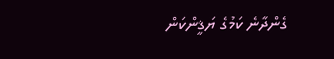ގެންދާނެ ކަމުގެ ޔަޤީންކަން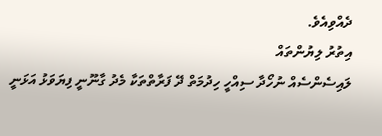ދެއްވިއެވެ.
އިތުރު ލިޔުންތައް
ލައިސެންސެއް ނުހޯދާ ސިއްހީ ހިދުމަތް ދޭ ފަރާތްތަކާ މެދު ގާނޫނީ ފިޔަވަޅު އަޅަނީ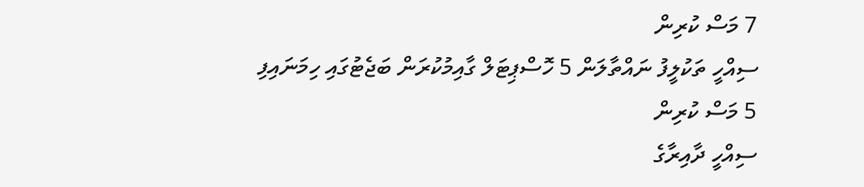7 މަސް ކުރިން
ސިއްހީ ތަކުލީފު ނައްތާލަން 5 ހޮސްޕިޓަލް ގާއިމުކުރަން ބަޖެޓުގައި ހިމަނައިފި
5 މަސް ކުރިން
ސިއްހީ ދާއިރާގެ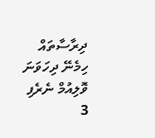ދިރާސާތައް ހިމެނޭ ދިހަވަނަ ވޮލިއުމް ނެރެފި
3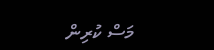މަސް ކުރިން